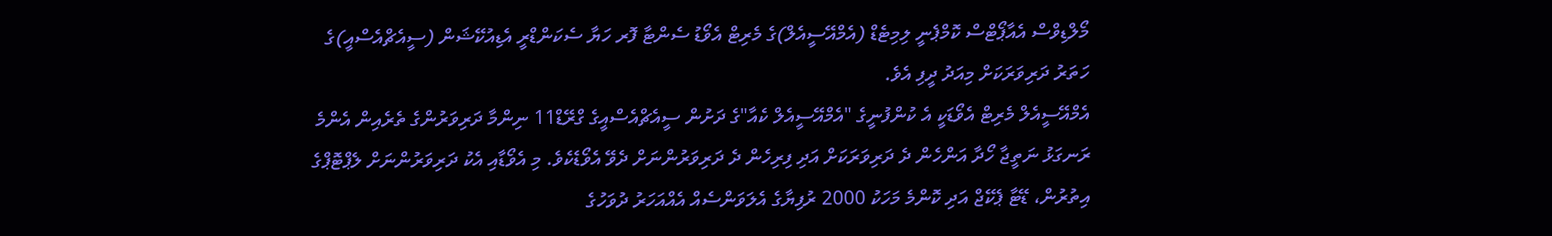މޯލްޑިވްސް އެއާޕޯޓްސް ކޮމްޕެނީ ލިމިޓެޑް (އެމްއޭސީއެލް)ގެ މެރިޓް އެވޯޑު ސެންޓާ ފޮރ ހަޔާ ސެކަންޑްރީ އެޑިއުކޭޝަން (ސީއެޗްއެސްއީ)ގެ ހަތަރު ދަރިވަރަކަށް މިއަދު ދީފި އެވެ.
އެމްއޭސީއެލް މެރިޓް އެވޯޑަކީ އެ ކުންފުނީގެ "އެމްއޭސީއެލް ކެއާ"ގެ ދަށުން ސީއެޗްއެސްއީގެ ގްރޭޑް11 ނިންމާ ދަރިވަރުންގެ ތެރެއިން އެންމެ ރަނގަޅު ނަތީޖާ ހޯދާ އަންހެން ދެ ދަރިވަރަކަށް އަދި ފިރިހެން ދެ ދަރިވަރުންނަށް ދެވޭ އެވޯޑެކެވެ. މި އެވޯޑާއި އެކު ދަރިވަރުންނަށް ލެޕްޓޮޕްގެ އިތުރުން، ޑޭޓާ ޕެކޭޖް އަދި ކޮންމެ މަހަކު 2000 ރުފިޔާގެ އެލަވަންސެއް އެއްއަހަރު ދުވަހުގެ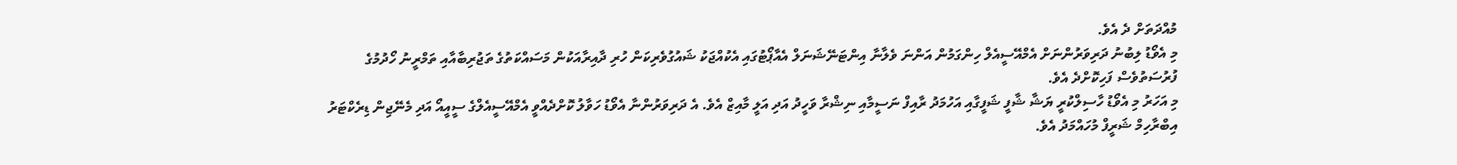މުއްދަތަށް ދެ އެވެ.
މި އެވޯޑު ލިބުނު ދަރިވަރުންނަށް އެމްއޭސީއެލް ހިންގަމުން އަންނަ ވެލާނާ އިންޓަނޭޝަނަލް އެއާޕޯޓުގައި އެކުއްޖަކު ޝައުގުވެރިކަން ހުރި ދާއިރާއަކުން މަސައްކަތުގެ ތަޖުރިބާއާއި ތަމްރީނު ހޯދުމުގެ ފުރުސަތުވެސް ފަހިކޮށްދެ އެވެ.
މި އަހަރު މި އެވޯޑު ހާސިލްކުރީ ޔަޝާ ޝާފީ ޝަފީގާއި އަހުމަދު ރާއިފް ނަސީމާއި ނިޝްރާ ވަހީދު އަދި އަލީ މާއިޒް އެވެ. އެ ދަރިވަރުންނާ އެވޯޑު ހަވާލު ކޮށްދެއްވީ އެމްއޭސީއެލްގެ ސީއީއޯ އަދި މެނޭޖިން ޑިރެކްޓަރު އިބްރާހިމް ޝަރީފް މުހައްމަދު އެވެ.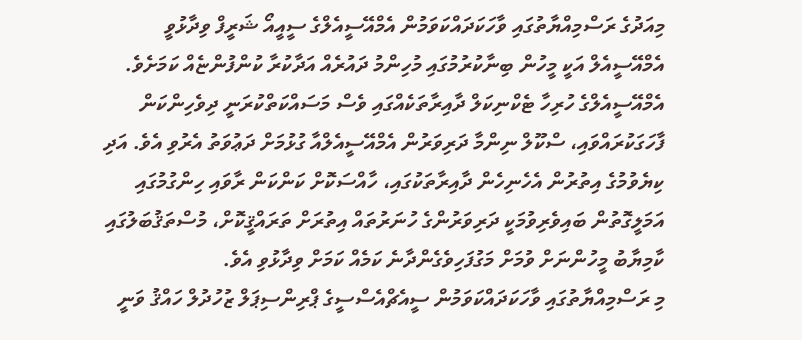މިއަދުގެ ރަސްމިއްޔާތުގައި ވާހަކަދައްކަވަމުން އެމްއޭސީއެލްގެ ސީއީއޯ ޝަރީފް ވިދާޅުވީ އެމްއޭސީއެލް އަކީ މީހުން ބިނާކުރުމުގައި މުހިންމު ދައުރެއް އަދާކުރާ ކުންފުންޏެއް ކަމަށެވެ. އެމްއޭސީއެލްގެ ހުރިހާ ޓެކްނިކަލް ދާއިރާތަކެއްގައި ވެސް މަސައްކަތްކުރަނީ ދިވެހިންކަން ފާހަގަކުރައްވައި، ސްކޫލް ނިންމާ ދަރިވަރުން އެމްއޭސީއެލްއާ ގުޅުމަށް ދަޢުވަތު އެރުވި އެވެ. އަދި ކިޔެވުމުގެ އިތުރުން އެހެނިހެން ދާއިރާތަކުގައި، ހާއްސަކޮށް ކަންކަން ރާވައި ހިންގުމުގައި އަމަލީގޮތުން ބައިވެރިވުމަކީ ދަރިވަރުންގެ ހުނަރުތައް އިތުރަށް ތަރައްޤީކޮށް، މުސްތަޤުބަލުގައި ކާމިޔާބު މީހުންނަށް ވުމަށް މަގުފަހިވެގެންދާނެ ކަމެއް ކަމަށް ވިދާޅުވި އެވެ.
މި ރަސްމިއްޔާތުގައި ވާހަކަދައްކަވަމުން ސީއެޗްއެސްސީގެ ޕްރިންސިޕަލް ޒުހުދުލް ހައްޤު ވަނީ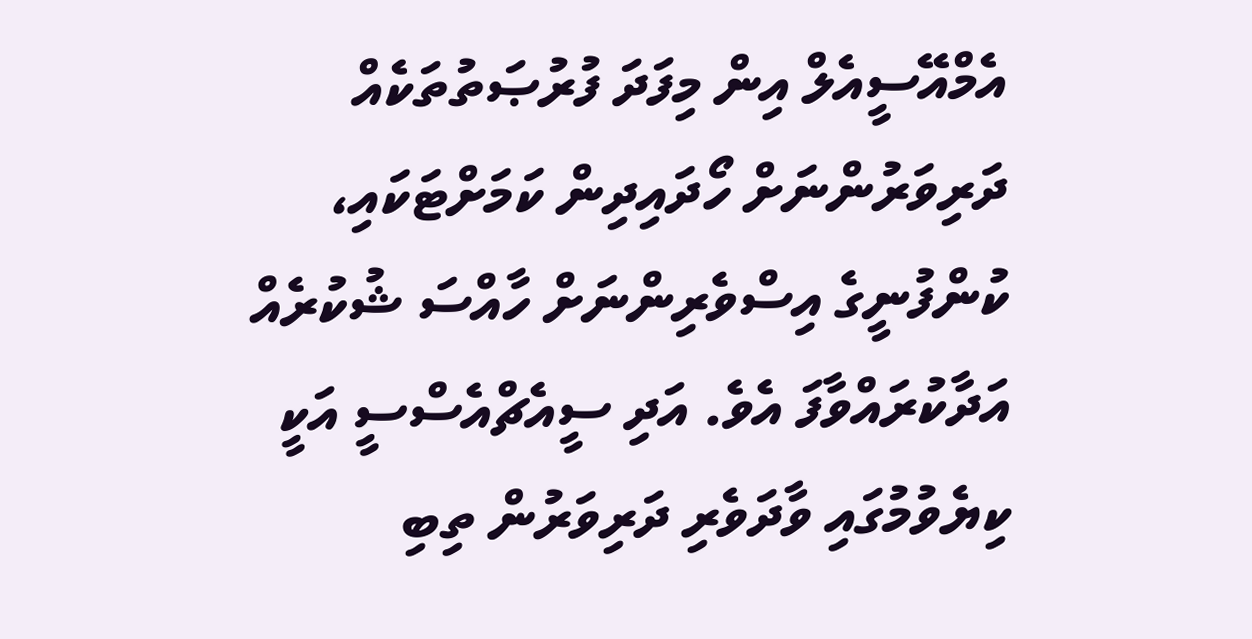އެމްއޭސީއެލް އިން މިފަދަ ފުރުޞަތުތަކެއް ދަރިވަރުންނަށް ހޯދައިދިން ކަމަށްޓަކައި، ކުންފުނީގެ އިސްވެރިންނަށް ހާއްސަ ޝުކުރެއް އަދާކުރައްވާފަ އެވެ. އަދި ސީއެޗްއެސްސީ އަކީ ކިޔެވުމުގައި ވާދަވެރި ދަރިވަރުން ތިބި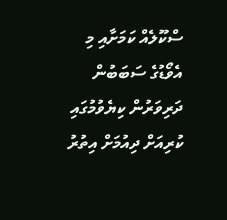ސްކޫލެއް ކަމަށާއި މި އެވޯޑުގެ ސަބަބުން ދަރިވަރުން ކިޔެވުމުގައި ކުރިއަށް ދިއުމަށް އިތުރު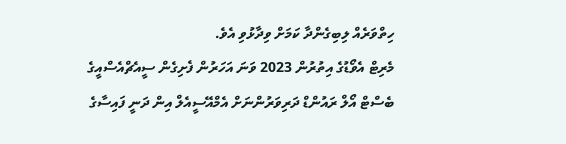ހިތްވަރެއް ލިބިގެންދާ ކަމަށް ވިދާޅުވި އެވެ.
މެރިޓް އެވޯޑުގެ އިތުރުން 2023 ވަނަ އަހަރުން ފެށިގެން ސީއެޗްއެސްއީގެ ބެސްޓް އޯލް ރައުންޑް ދަރިވަރުންނަށް އެމްއޭސީއެލް އިން ދަނީ ފައިސާގެ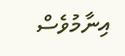އިނާމުވެސް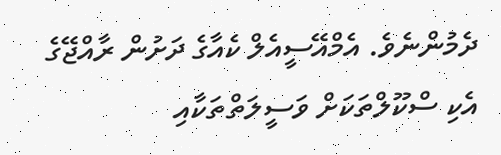ދެމުންނެވެ. އެމްއޭސީއެލް ކެއާގެ ދަށުން ރާއްޖޭގެ އެކި ސްކޫލްތަކަށް ވަސީލަތްތަކާއި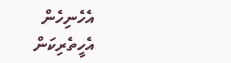އެހެނިހެން އެހީތެރިކަން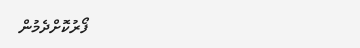ފޯރުކޮށްދެމުން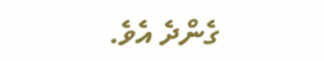ގެންދެ އެވެ.